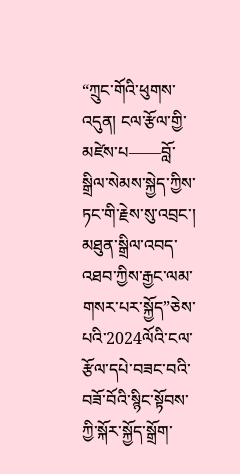“ཀྲུང་གོའི་ཕུགས་འདུན། ངལ་རྩོལ་གྱི་མཛེས་པ——བློ་སྒྲིལ་སེམས་སྐྱེད་ཀྱིས་ཏང་གི་རྗེས་སུ་འབྲང་། མཐུན་སྒྲིལ་འབད་འཐབ་ཀྱིས་རྒྱང་ལམ་གསར་པར་སྐྱོད”ཅེས་པའི་2024ལོའི་ངལ་རྩོལ་དཔེ་བཟང་བའི་བཟོ་བོའི་སྙིང་སྟོབས་ཀྱི་སྐོར་སྐྱོད་སྒྲོག་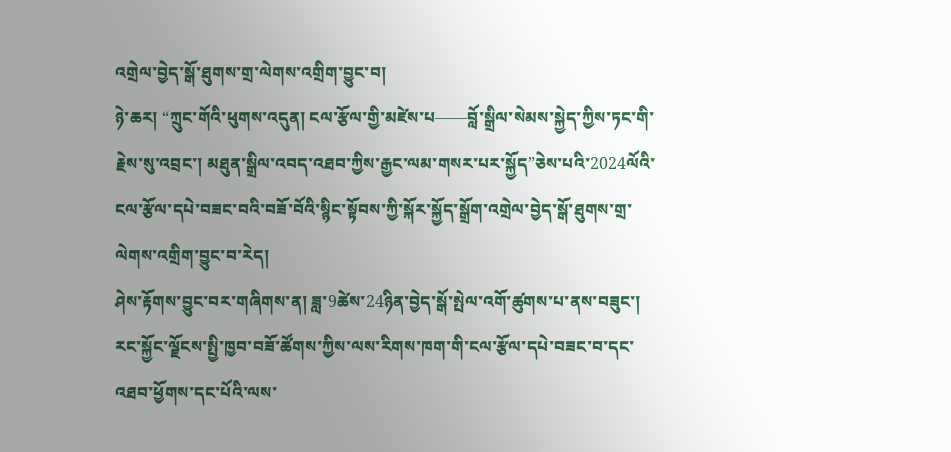འགྲེལ་བྱེད་སྒོ་ཐུགས་གྲ་ལེགས་འགྲིག་བྱུང་བ།
ཉེ་ཆར། “ཀྲུང་གོའི་ཕུགས་འདུན། ངལ་རྩོལ་གྱི་མཛེས་པ——བློ་སྒྲིལ་སེམས་སྐྱེད་ཀྱིས་ཏང་གི་རྗེས་སུ་འབྲང་། མཐུན་སྒྲིལ་འབད་འཐབ་ཀྱིས་རྒྱང་ལམ་གསར་པར་སྐྱོད”ཅེས་པའི་2024ལོའི་ངལ་རྩོལ་དཔེ་བཟང་བའི་བཟོ་བོའི་སྙིང་སྟོབས་ཀྱི་སྐོར་སྐྱོད་སྒྲོག་འགྲེལ་བྱེད་སྒོ་ཐུགས་གྲ་ལེགས་འགྲིག་བྱུང་བ་རེད།
ཤེས་རྟོགས་བྱུང་བར་གཞིགས་ན། ཟླ་9ཚེས་24ཉིན་བྱེད་སྒོ་སྤེལ་འགོ་ཚུགས་པ་ནས་བཟུང་། རང་སྐྱོང་ལྗོངས་སྤྱི་ཁྱབ་བཟོ་ཚོགས་ཀྱིས་ལས་རིགས་ཁག་གི་ངལ་རྩོལ་དཔེ་བཟང་བ་དང་འཐབ་ཕྱོགས་དང་པོའི་ལས་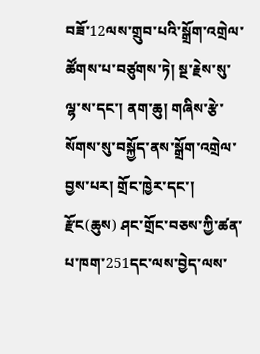བཟོ་12ལས་གྲུབ་པའི་སྒྲོག་འགྲེལ་ཚོགས་པ་བཙུགས་ཏེ། སྔ་རྗེས་སུ་ལྷ་ས་དང་། ནག་ཆུ། གཞིས་རྩེ་སོགས་སུ་བསྐྱོད་ནས་སྒྲོག་འགྲེལ་བྱས་པར། གྲོང་ཁྱེར་དང་། རྫོང(ཆུས) ཤང་གྲོང་བཅས་ཀྱི་ཚན་པ་ཁག་251དང་ལས་བྱེད་ལས་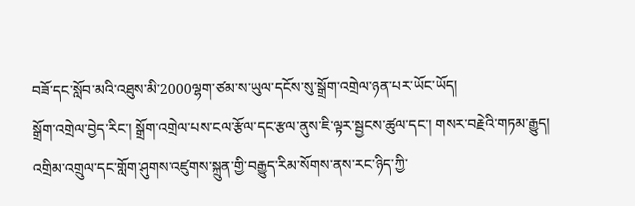བཟོ་དང་སློབ་མའི་འཐུས་མི་2000ལྷག་ཙམ་ས་ཡུལ་དངོས་སུ་སྒྲོག་འགྲེལ་ཉན་པར་ཡོང་ཡོད།
སྒྲོག་འགྲེལ་བྱེད་རིང་། སྒྲོག་འགྲེལ་པས་ངལ་རྩོལ་དང་རྩལ་ནུས་ཇི་ལྟར་སྦྱངས་ཚུལ་དང་། གསར་བརྗེའི་གཏམ་རྒྱུད། འགྲིམ་འགྲུལ་དང་གློག་ཤུགས་འཛུགས་སྐྲུན་གྱི་བརྒྱུད་རིམ་སོགས་ནས་རང་ཉིད་ཀྱི་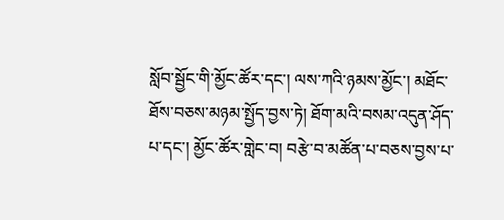སློབ་སྦྱོང་གི་མྱོང་ཚོར་དང་། ལས་ཀའི་ཉམས་མྱོང་། མཐོང་ཐོས་བཅས་མཉམ་སྤྱོད་བྱས་ཏེ། ཐོག་མའི་བསམ་འདུན་ཤོད་པ་དང་། མྱོང་ཚོར་གླེང་བ། བརྩེ་བ་མཚོན་པ་བཅས་བྱས་པ་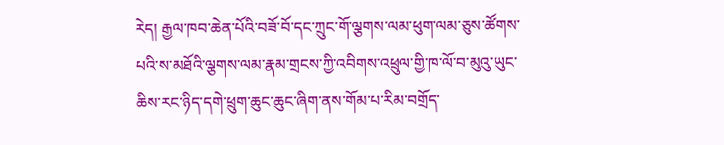རེད། རྒྱལ་ཁབ་ཆེན་པོའི་བཟོ་བོ་དང་ཀྲུང་གོ་ལྕགས་ལམ་ཕུག་ལམ་ཅུས་ཚོགས་པའི་ས་མཐོའི་ལྕགས་ལམ་རྣམ་གྲངས་ཀྱི་འབིགས་འཕྲུལ་གྱི་ཁ་ལོ་བ་མུའུ་ཡུང་ཆིས་རང་ཉིད་དགེ་ཕྲུག་ཆུང་ཆུང་ཞིག་ནས་གོམ་པ་རིམ་བགྲོད་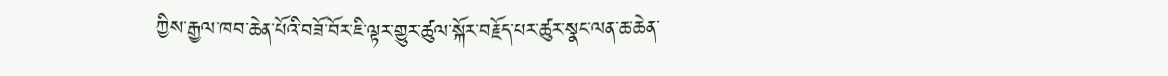ཀྱིས་རྒྱལ་ཁབ་ཆེན་པོའི་བཟོ་བོར་ཇི་ལྟར་གྱུར་ཚུལ་སྐོར་བརྗོད་པར་ཚུར་སྣང་ལན་ཆ་ཆེན་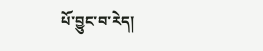པོ་བྱུང་བ་རེད།